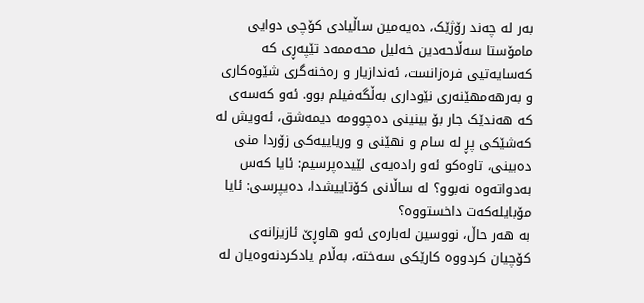بەر لە چەند رۆژێک، دەیەمین ساڵیادی کۆچی دوایی مامۆستا سەڵاحەدین خەلیل محەممەد تێپەڕی کە کەسایەتیی فرەزانست، ئەندازیار و رەخنەگری شێوەکاری و بەرهەمهێنەری نێوداری بەڵگەفیلم بوو. ئەو کەسەی کە هەندێک جار بۆ بینینی دەچوومە دیمەشق، ئەویش لە کەشێکی پڕ لە سام و نهێنی و وریاییەکی زۆردا منی دەبینی، تاوەکو ئەو رادەیەی لێیدەپرسیم: ئایا کەس بەدواتەوە نەبوو؟ لە ساڵانی کۆتاییشدا، دەیپرسی: ئایا مۆبایلەکەت داخستووە؟
بە هەر حاڵ، نووسین لەبارەی ئەو هاوڕێ ئازیزانەی کۆچیان کردووە کارێکی سەختە، بەڵام یادکردنەوەیان لە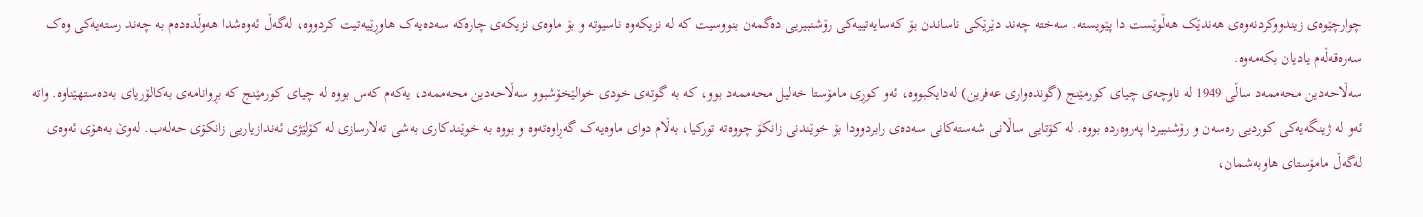چوارچێوەی زیندووکردنەوەی هەندێک هەڵوێست دا پێویستە. سەختە چەند دێرێکی ناساندن بۆ کەسایەتییەکی رۆشنبیریی دەگمەن بنووسیت کە لە نزیکەوە ناسیوتە و بۆ ماوەی نزیکەی چارەکە سەدەیەک هاوڕێیەتیت کردووە، لەگەڵ ئەوەشدا هەوڵدەدەم بە چەند رستەیەکی وەک سەرەقەڵەم یادیان بکەمەوە.
سەڵاحەدین محەممەد ساڵی 1949 لە ناوچەی چیای کورمێنج (گوندەواری عەفرین) لەدایکبووە، ئەو کوڕی مامۆستا خەلیل محەممەد بوو، کە بە گوتەی خودی خوالێخۆشبوو سەڵاحەدین محەممەد، یەکەم کەس بووە لە چیای کورمێنج کە بڕوانامەی بەکالۆریای بەدەستهێناوە. واتە ئەو لە ژینگەیەکی کوردیی رەسەن و رۆشنبیردا پەروەردە بووە. لە کۆتایی ساڵانی شەستەکانی سەدەی رابردوودا بۆ خوێندنی زانکۆ چووەتە تورکیا، بەڵام دوای ماوەیەک گەڕاوەتەوە و بووە بە خوێندکاری بەشی تەلارسازی لە کۆلێژی ئەندازیاریی زانکۆی حەلەب. لەوێ بەهۆی ئەوەی لەگەڵ مامۆستای هاوبەشمان،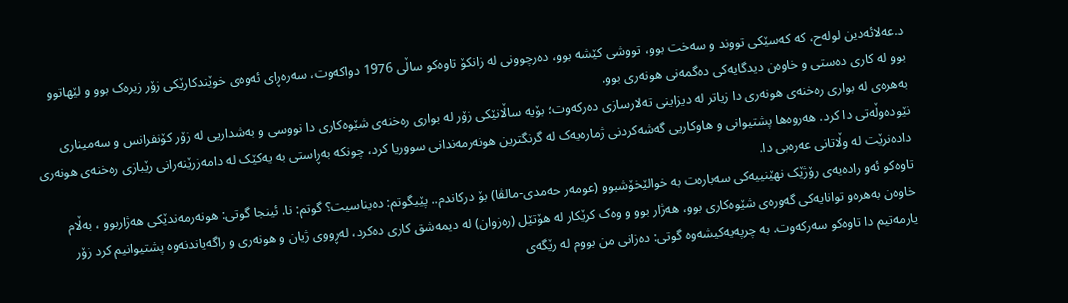د.عەلائەدین لولەح، کە کەسێکی تووند و سەخت بوو، تووشی کێشە بوو، دەرچوونی لە زانکۆ تاوەکو ساڵی 1976 دواکەوت، سەرەڕای ئەوەی خوێندکارێکی زۆر زیرەک بوو و لێهاتوو بوو لە کاری دەستی و خاوەن دیدگایەکی دەگمەنی هونەری بوو.
بەهرەی لە بواری رەخنەی هونەری دا زیاتر لە دیزاینی تەلارسازی دەرکەوت؛ بۆیە ساڵانێکی زۆر لە بواری رەخنەی شێوەکاری دا نووسی و بەشداریی لە زۆر کۆنفرانس و سەمیناری نێودەوڵەتی دا کرد. هەروەها پشتیوانی و هاوکاریی گەشەکردنی ژمارەیەک لە گرنگترین هونەرمەندانی سووریا کرد، چونکە بەڕاستی بە یەکێک لە دامەزرێنەرانی رێبازی رەخنەی هونەری دادەنرێت لە وڵاتانی عەرەبی دا.
تاوەکو ئەو رادەیەی رۆژێک نهێنییەکی سەبارەت بە خوالێخۆشبوو (عومەر حەمدی-مالڤا) بۆ درکاندم.. پێیگوتم: دەیناسیت؟ گوتم: نا. ئینجا گوتی: هونەرمەندێکی هەژاربوو ، بەڵام خاوەن بەهرەو توانایەکی گەورەی شێوەکاری بوو، هەژار بوو و وەک کرێکار لە هۆتێل (رەزوان) لە دیمەشق کاری دەکرد، لەڕووی ژیان و هونەری و راگەیاندنەوە پشتیوانیم کرد زۆر یارمەتیم دا تاوەکو سەرکەوت. بە چرپەیەکیشەوە گوتی: دەزانی من بووم لە رێگەی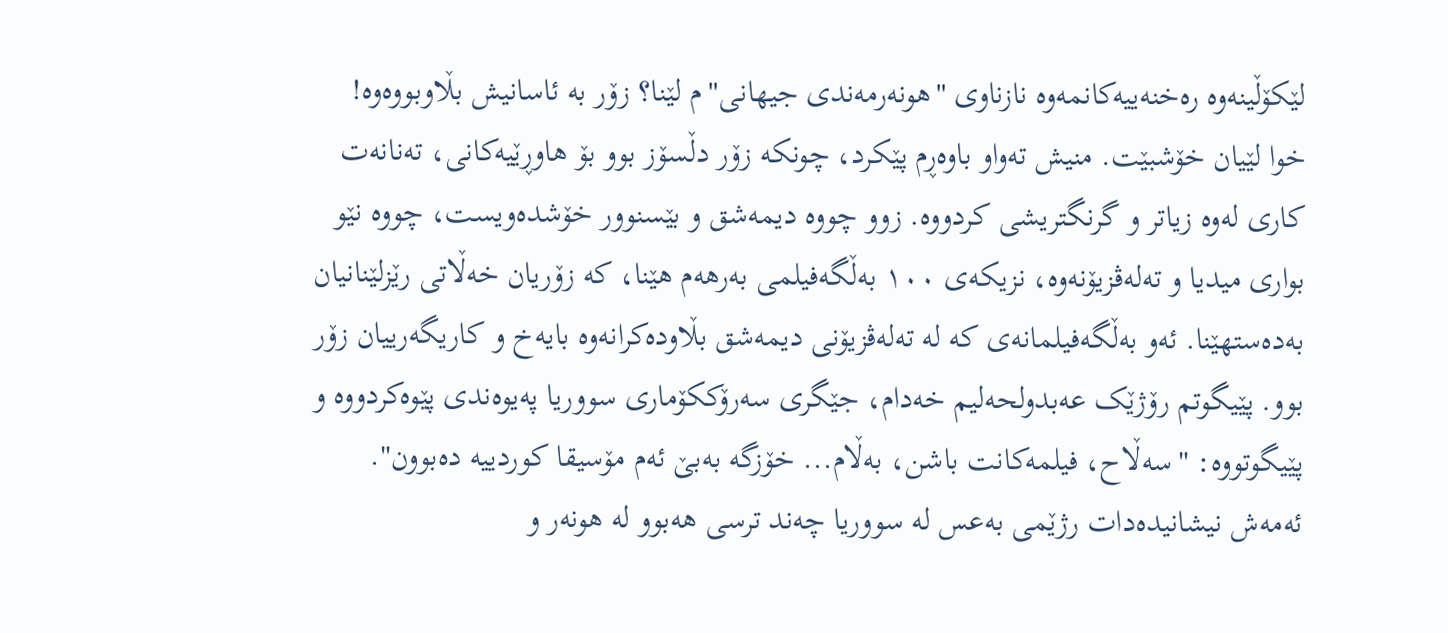لێکۆڵینەوە رەخنەییەکانمەوە نازناوی "هونەرمەندی جیھانی"م لێنا؟ زۆر بە ئاسانیش بڵاوبووەوە! خوا لێیان خۆشبێت. منیش تەواو باوەڕم پێکرد، چونکە زۆر دڵسۆز بوو بۆ هاوڕێیەکانی، تەنانەت کاری لەوە زیاتر و گرنگتریشی کردووە. زوو چووە دیمەشق و بێسنوور خۆشدەویست، چووە نێو بواری میدیا و تەلەڤزیۆنەوە، نزیکەی ١٠٠ بەڵگەفیلمی بەرهەم هێنا، کە زۆریان خەڵاتی رێزلێنانیان بەدەستهێنا. ئەو بەڵگەفیلمانەی کە لە تەلەڤزیۆنی دیمەشق بڵاودەکرانەوە بایەخ و کاریگەرییان زۆر بوو. پێیگوتم رۆژێک عەبدولحەلیم خەدام، جێگری سەرۆککۆماری سووریا پەیوەندی پێوەکردووە و پێیگوتووە: "سەڵاح، فیلمەکانت باشن، بەڵام... خۆزگە بەبێ ئەم مۆسیقا کوردییە دەبوون".
ئەمەش نیشانیدەدات رژێمی بەعس لە سووریا چەند ترسی هەبوو لە هونەر و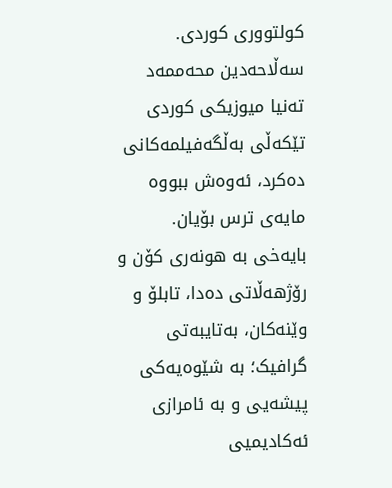کولتووری کوردی. سەڵاحەدین محەممەد تەنیا میوزیکی کوردی تێکەڵی بەڵگەفیلمەکانی دەکرد، ئەوەش ببووە مایەی ترس بۆیان.
بایەخی بە هونەری کۆن و رۆژهەڵاتی دەدا، تابلۆ و وێنەکان، بەتایبەتی گرافیک؛ بە شێوەیەکی پیشەیی و بە ئامرازی ئەکادیمیی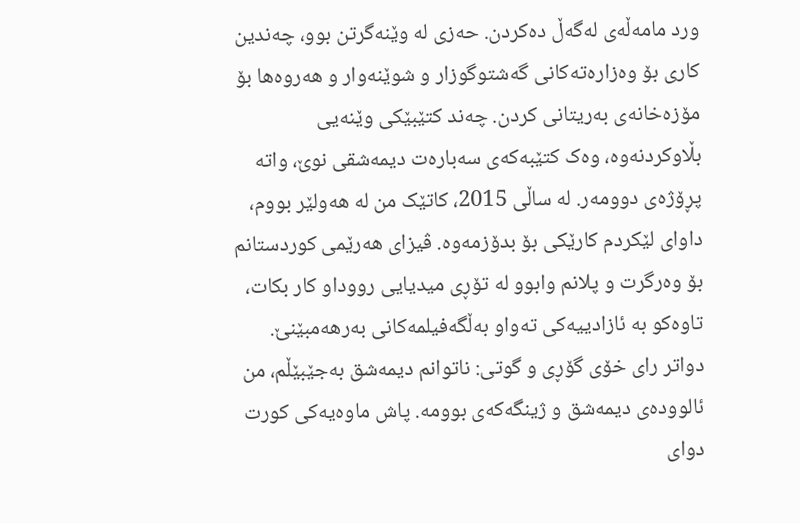ورد مامەڵەی لەگەڵ دەکردن. حەزی لە وێنەگرتن بوو، چەندین کاری بۆ وەزارەتەکانی گەشتوگوزار و شوێنەوار و هەروەها بۆ مۆزەخانەی بەریتانی کردن. چەند کتێبێکی وێنەیی بڵاوکردنەوە، وەک کتێبەکەی سەبارەت دیمەشقی نوێ، واتە پڕۆژەی دوومەر. لە ساڵی 2015، کاتێک من لە هەولێر بووم، داوای لێکردم کارێکی بۆ بدۆزمەوە. ڤیزای هەرێمی کوردستانم بۆ وەرگرت و پلانم وابوو لە تۆڕی میدیایی رووداو کار بکات، تاوەکو بە ئازادییەکی تەواو بەڵگەفیلمەکانی بەرهەمبێنێ.
دواتر رای خۆی گۆڕی و گوتی: ناتوانم دیمەشق بەجێبێڵم، من ئالوودەی دیمەشق و ژینگەکەی بوومە. پاش ماوەیەکی کورت دوای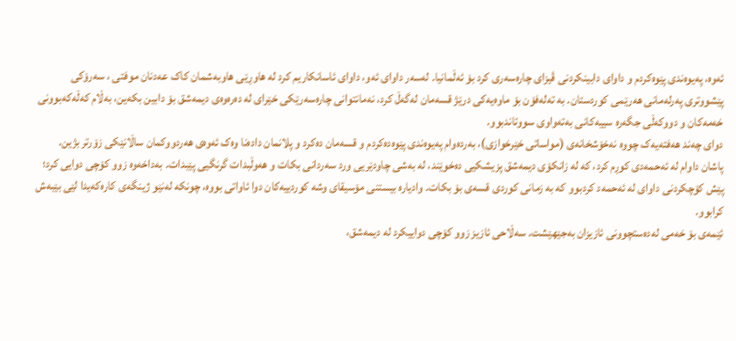ئەوە، پەیوەندی پێوەکردم و داوای دابینکردنی ڤیزای چارەسەری کرد بۆ ئەڵمانیا. لەسەر داوای ئەو، داوای ئاسانکاریم کرد لە هاوڕێی هاوبەشمان کاک عەدنان موفتی ، سەرۆکی پێشووتری پەرلەمانی هەرێمی کوردستان. بە تەلەفۆن بۆ ماوەیەکی درێژ قسەمان لەگەڵ کرد، نەمانتوانی چارەسەرێکی خێرای لە دەرەوەی دیمەشق بۆ دابین بکەین، بەڵام کەڵەکەبوونی خەمەکان و دووکەڵی جگەرە سییەکانی بەتەواوی سووتاندبوو.
دوای چەند هەفتەیەک چووە نەخۆشخانەی (مواساتی خێرخوازی)، بەردەوام پەیوەندی پێوەدەکردم و قسەمان دەکرد و پلانمان دادەنا وەک ئەوەی هەردووکمان ساڵانێکی زۆرتر بژین. پاشان داوام لە ئەحمەدی کوڕم کرد، کە لە زانکۆی دیمەشق پزیشکیی دەخوێند، لە بەشی چاودێریی ورد سەردانی بکات و هەوڵبدات گرنگیی پێبدات. بەداخەوە زوو کۆچی دوایی کرد؛ پێش کۆچکردنی داوای لە ئەحمەد کردبوو کە بە زمانی کوردی قسەی بۆ بکات. وادیارە بیستنی مۆسیقای وشە کوردییەکان دوا ئاواتی بووە، چونکە لەنێو ژینگەی کارەکەیدا لێی بێبەش کرابوو.
ئێمەی بۆ خەمی لەدەستچوونی ئازیزان بەجێهێشت. سەڵاحی ئازیز زوو کۆچی دواییکرد لە دیمەشق،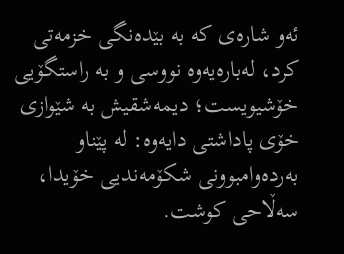ئەو شارەی کە بە بێدەنگی خزمەتی کرد، لەبارەیەوە نووسی و بە راستگۆیی خۆشیویست؛ دیمەشقیش بە شێوازی خۆی پاداشتی دایەوە: لە پێناو بەردەوامبوونی شکۆمەندیی خۆیدا، سەڵاحی کوشت.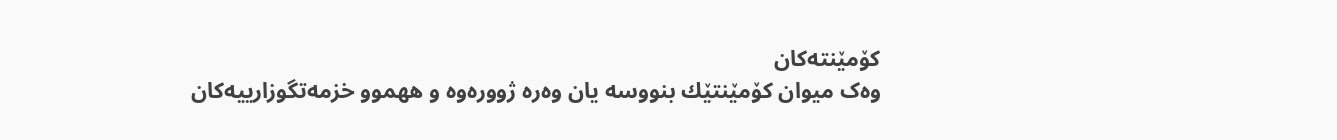کۆمێنتەکان
وەک میوان کۆمێنتێك بنووسە یان وەرە ژوورەوە و ههموو خزمەتگوزارییەکان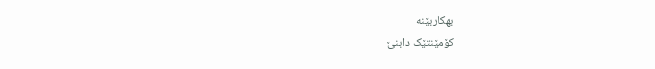بهكاربێنه
کۆمێنتێک دابنێ